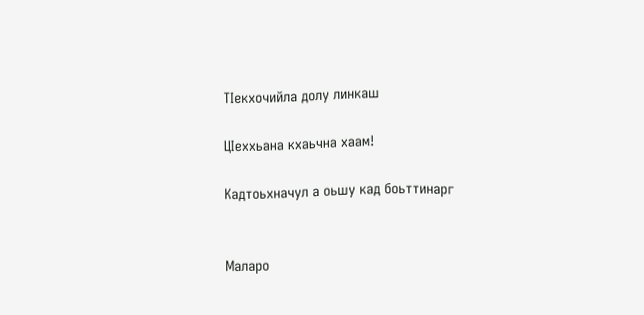ТIекхочийла долу линкаш

ЦIеххьана кхаьчна хаам!

Кадтоьхначул а оьшу кад боьттинарг


Маларо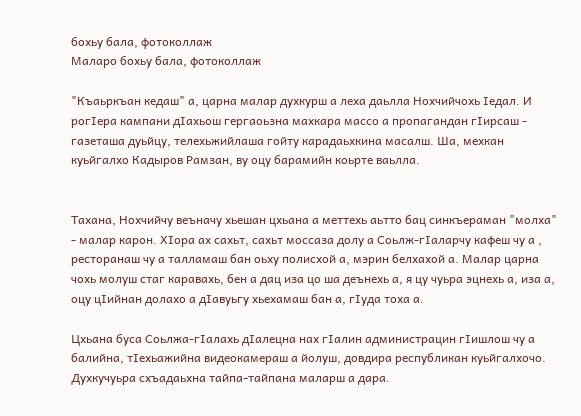бохьу бала, фотоколлаж
Маларо бохьу бала, фотоколлаж

"Къаьркъан кедаш" а, царна малар духкурш а леха даьлла Нохчийчохь Iедал. И рогIера кампани дIахьош гергаоьзна махкара массо а пропагандан гIирсаш - газеташа дуьйцу, телехьжийлаша гойту карадаьхкина масалш. Ша, мехкан куьйгалхо Кадыров Рамзан, ву оцу барамийн коьрте ваьлла.


Тахана, Нохчийчу веъначу хьешан цхьана а меттехь аьтто бац синкъераман "молха" - малар карон. ХIора ах сахьт, сахьт моссаза долу а Соьлж-гIаларчу кафеш чу а , ресторанаш чу а талламаш бан оьху полисхой а, мэрин белхахой а. Малар царна чохь молуш стаг каравахь, бен а дац иза цо ша деънехь а, я цу чуьра эцнехь а, иза а, оцу цIийнан долахо а дIавуьгу хьехамаш бан а, гIуда тоха а.

Цхьана буса Соьлжа-гIалахь дIалецна нах гIалин администрацин гIишлош чу а балийна, тIехьажийна видеокамераш а йолуш, довдира республикан куьйгалхочо. Духкучуьра схъадаьхна тайпа-тайпана маларш а дара.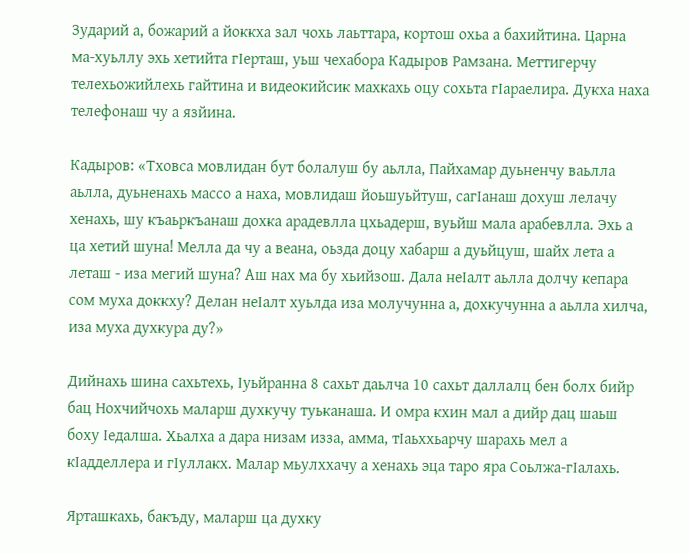Зударий а, божарий а йоккха зал чохь лаьттара, кортош охьа а бахийтина. Царна ма-хуьллу эхь хетийта гIерташ, уьш чехабора Кадыров Рамзана. Меттигерчу телехьожийлехь гайтина и видеокийсик махкахь оцу сохьта гIараелира. Дукха наха телефонаш чу а язйина.

Кадыров: «Тховса мовлидан бут болалуш бу аьлла, Пайхамар дуьненчу ваьлла аьлла, дуьненахь массо а наха, мовлидаш йоьшуьйтуш, сагIанаш дохуш лелачу хенахь, шу къаьркъанаш дохка арадевлла цхьадерш, вуьйш мала арабевлла. Эхь а ца хетий шуна! Мелла да чу а веана, оьзда доцу хабарш а дуьйцуш, шайх лета а леташ - иза мегий шуна? Аш нах ма бу хьийзош. Дала неIалт аьлла долчу кепара сом муха доккху? Делан неIалт хуьлда иза молучунна а, дохкучунна а аьлла хилча, иза муха духкура ду?»

Дийнахь шина сахьтехь, Iуьйранна 8 сахьт даьлча 10 сахьт даллалц бен болх бийр бац Нохчийчохь маларш духкучу туьканаша. И омра кхин мал а дийр дац шаьш боху Iедалша. Хьалха а дара низам изза, амма, тIаьххьарчу шарахь мел а кIадделлера и гIуллакх. Малар мьулххачу а хенахь эца таро яра Соьлжа-гIалахь.

Ярташкахь, бакъду, маларш ца духку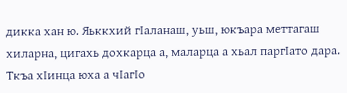дикка хан ю. Яьккхий гIаланаш, уьш, юкъара меттагаш хиларна, цигахь дохкарца а, маларца а хьал паргIато дара. Ткъа хIинца юха а чIагIо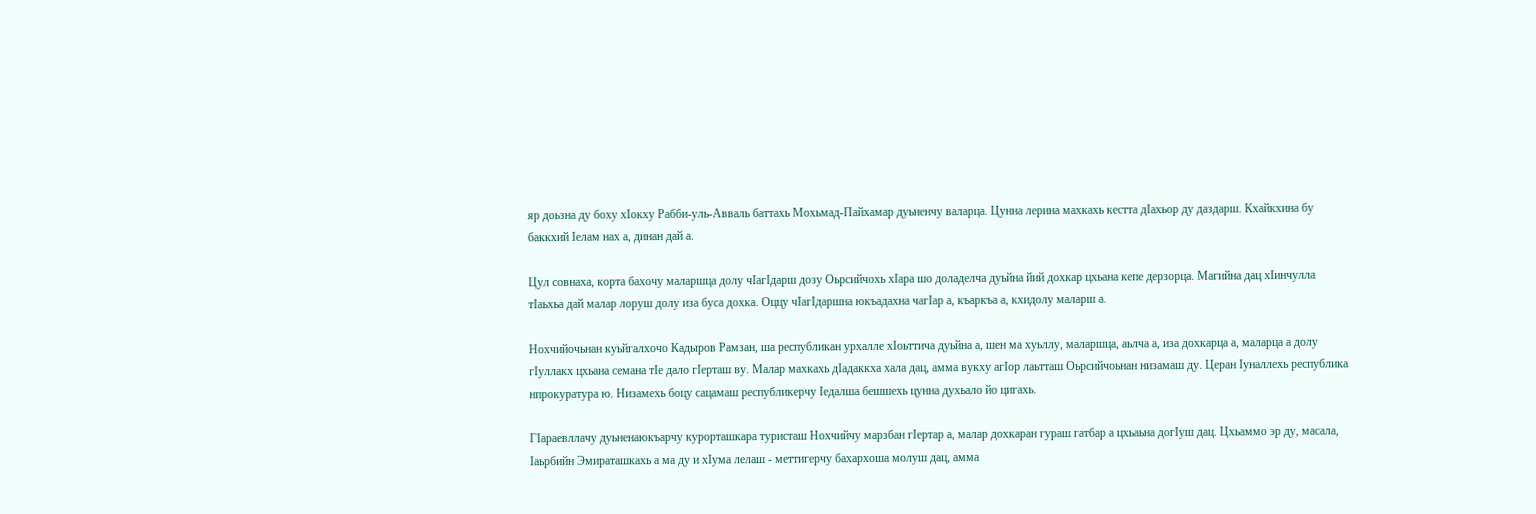яр доьзна ду боху хIокху Рабби-уль-Авваль баттахь Мохьмад-Пайхамар дуьненчу валарца. Цунна лерина махкахь кестта дIахьор ду даздарш. Кхайкхина бу баккхий Iелам нах а, динан дай а.

Цул совнаха, корта бахочу маларшца долу чIагIдарш дозу Оьрсийчохь хIара шо доладелча дуьйна йий дохкар цхьана кепе дерзорца. Магийна дац хIинчулла тIаьхьа дай малар лоруш долу иза буса дохка. Оццу чIагIдаршна юкъадахна чагIар а, къаркъа а, кхидолу маларш а.

Нохчийочьнан куьйгалхочо Кадыров Рамзан, ша республикан урхалле хIоьттича дуьйна а, шен ма хуьллу, маларшца, аьлча а, иза дохкарца а, маларца а долу гIуллакх цхьана семана тIе дало гIерташ ву. Малар махкахь дIадаккха хала дац, амма вукху агIор лаьтташ Оьрсийчоьнан низамаш ду. Церан Iуналлехь республика нпрокуратура ю. Низамехь боцу сацамаш республикерчу Iедалша бешшехь цунна духьало йо цигахь.

ГIараевллачу дуьненаюкъарчу курорташкара туристаш Нохчийчу марзбан гIертар а, малар дохкаран гураш гатбар а цхьаьна догIуш дац. Цхьаммо эр ду, масала, Iаьрбийн Эмираташкахь а ма ду и хIума лелаш - меттигерчу бахархоша молуш дац, амма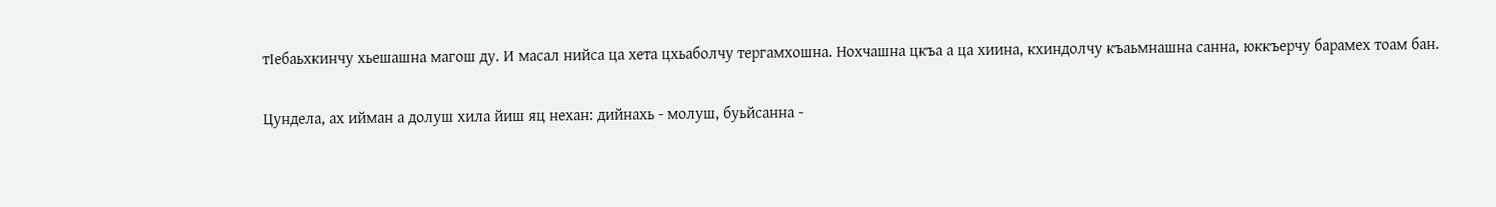тIебаьхкинчу хьешашна магош ду. И масал нийса ца хета цхьаболчу тергамхошна. Нохчашна цкъа а ца хиина, кхиндолчу къаьмнашна санна, юккъерчу барамех тоам бан.

Цундела, ах ийман а долуш хила йиш яц нехан: дийнахь - молуш, буьйсанна -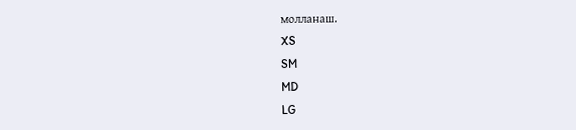молланаш.
XS
SM
MD
LG